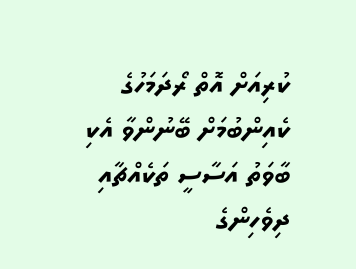ކުރިއަށް އޮތް ރޯދަމަހުގެ ކެއިންބުމަށް ބޭނުންވާ އެކި ބާވަތު އަސާސީ ތަކެއްޗާއި ދިވެހިންގެ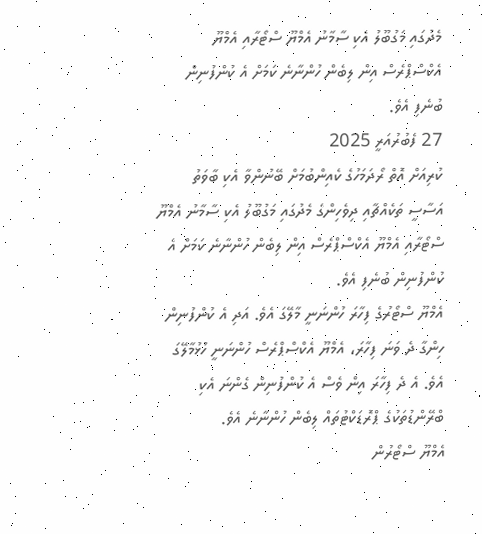މެދުގައި މަގުބޫލު އެކި ސާމާނު އެމްޔޫ ސްޓޯރާއި އެމްޔޫ އެކްސްޕްރެސް އިން ލިބެން ހުންނާނެ ކަމަށް އެ ކުންފުނިން ބުނެފި އެވެ.
27 ފެބުރުއަރީ 2025
ކުރިއަށް އޮތް ރޯދަމަހުގެ ކެއިންބުމަށް ބޭނުންވާ އެކި ބާވަތު އަސާސީ ތަކެއްޗާއި ދިވެހިންގެ މެދުގައި މަގުބޫލު އެކި ސާމާނު އެމްޔޫ ސްޓޯރާއި އެމްޔޫ އެކްސްޕްރެސް އިން ލިބެން ހުންނާނެ ކަމަށް އެ ކުންފުނިން ބުނެފި އެވެ.
އެމްޔޫ ސްޓޯރުގެ ފިހާރަ ހުންނަނީ މާލޭގަ އެވެ. އަދި އެ ކުންފުނިން ހިންގާ ދެ ވަނަ ފިހާރަ، އެމްޔޫ އެކްސްޕްރެސް ހުންނަނީ ހުޅުމާލޭގަ އެވެ. އެ ދެ ފިހާރަ އިން ވެސް އެ ކުންފުނިން ގެންނަ އެކި ބްރޭންޑުތަކުގެ ޕްރޮޑަކްޓުތައް ލިބެން ހުންނާނެ އެވެ.
އެމްޔޫ ސްޓޯރުން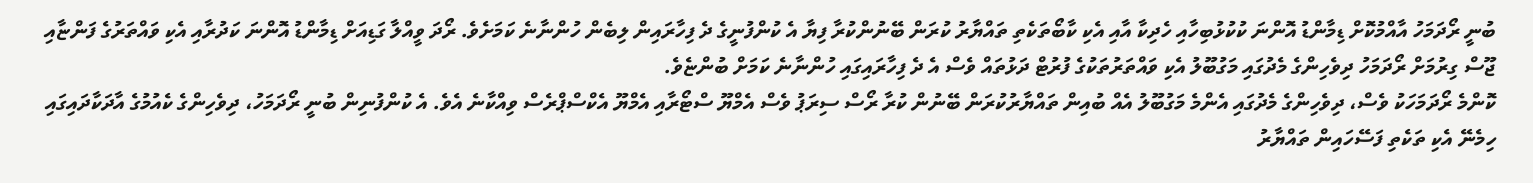ބުނީ ރޯދަމަހު އާއްމުކޮށް ޑިމާންޑު އޮންނަ ކުކުޅުބިހާއި ހެދިކާ އާއި އެކި ކާބޯތަކެތި ތައްޔާރު ކުރަން ބޭނުންކުރާ ފިޔާ އެ ކުންފުނީގެ ދެ ފިހާރައިން ލިބެން ހުންނާނެ ކަމަށެވެ. ރޯދަ ވީއްލާ ގަޑިއަށް ޑިމާންޑު އޮންނަ ކަދުރާއި އެކި ވައްތަރުގެ ފަންޏާއި ޖޫސް ގިރުމަށް ރޯދަމަހު ދިވެހިންގެ މެދުގައި މަގުބޫލު އެކި ވައްތަރުތަކުގެ ފުރުޓް ދަޅުތައް ވެސް އެ ދެ ފިހާރައިގައި ހުންނާނެ ކަމަށް ބުންޏެވެ.
ކޮންމެ ރޯދަމަހަކު ވެސް، ދިވެހިންގެ މެދުގައި އެންމެ މަގުބޫލު އެއް ބުއިން ތައްޔާރުކުރަން ބޭނުން ކުރާ ރޯސް ސިރަޕު ވެސް އެމްޔޫ ސްޓޯރާއި އެމްޔޫ އެކްސްޕްރެސް ވިއްކާނެ އެވެ. އެ ކުންފުނިން ބުނީ ރޯދަމަހު، ދިވެހިންގެ ކެއުމުގެ އާދަކާދައިގައި ހިމެނޭ އެކި ތަކެތި ފަސޭހައިން ތައްޔާރު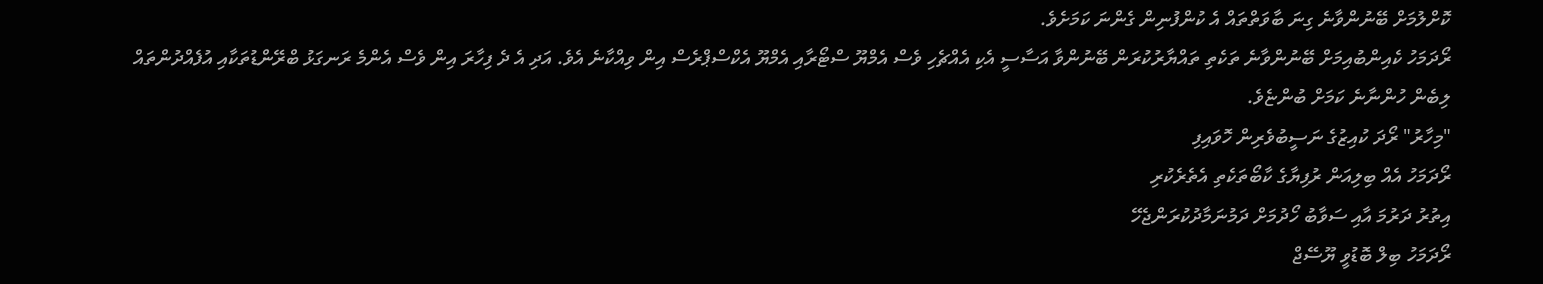ކޮށްލުމަށް ބޭނުންވާނެ ގިނަ ބާވަތްތައް އެ ކުންފުނިން ގެންނަ ކަމަށެވެ.
ރޯދަމަހު ކެއިންބުއިމަށް ބޭނުންވާނެ ތަކެތި ތައްޔާރުކުރަން ބޭނުންވާ އަސާސީ އެކި އެއްޗެހި ވެސް އެމްޔޫ ސްޓޯރާއި އެމްޔޫ އެކްސްޕްރެސް އިން ވިއްކާނެ އެވެ. އަދި އެ ދެ ފިހާރަ އިން ވެސް އެންމެ ރަނގަޅު ބްރޭންޑުތަކާއި އުފެއްދުންތައް ލިބެން ހުންނާނެ ކަމަށް ބުންޏެވެ.
"މިހާރު" ރޯދަ ކުއިޒުގެ ނަސީބުވެރިން ހޮވައިފި
ރޯދަމަހު އެއް ބިލިއަން ރުފިޔާގެ ކާބޯތަކެތި އެތެރެކުރި
އިތުރު ދަރުމަ އާއި ސަވާބު ހޯދުމަށް ދަމުނަމާދުކުރަންޖެހޭ
ރޯދަމަހު ބިލް ބޮޑުވީ ޔޫސޭޖް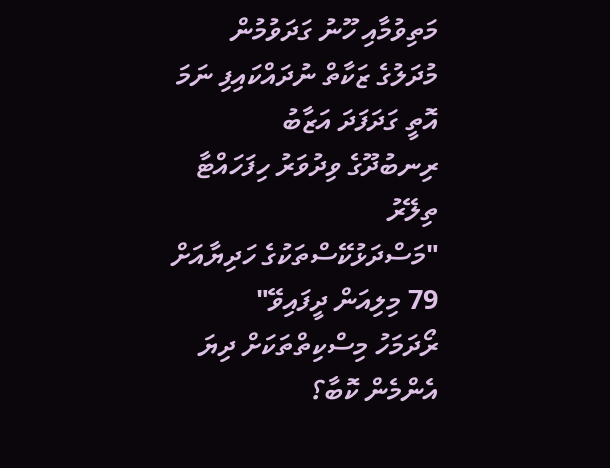މަތިވުމާއި ހޫނު ގަދަވުމުން
މުދަލުގެ ޒަކާތް ނުދައްކައިފި ނަމަ އޮތީ ގަދަފަދަ އަޒާބު
ރިނބުދޫގެ ވިދުވަރު ހިފަހައްޓާ ތިލޭރު
"މަސްދަޅުކޭސްތަކުގެ ހަދިޔާއަށް 79 މިލިއަން ދީފައިވޭ"
ރޯދަމަހު މިސްކިތްތަކަށް ދިޔަ އެންމެން ކޮބާ؟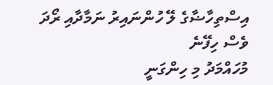އިސްތިހާޟާގެ ލޭ ހުންނައިރު ނަމާދާއި ރޯދަ ވެސް ހިފޭނެ
މުހައްމަދު މި ހިންގަނީ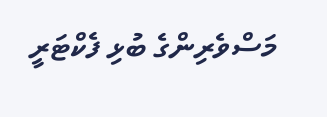މަސްވެރިންގެ ބުޅި ފެކްޓަރީ